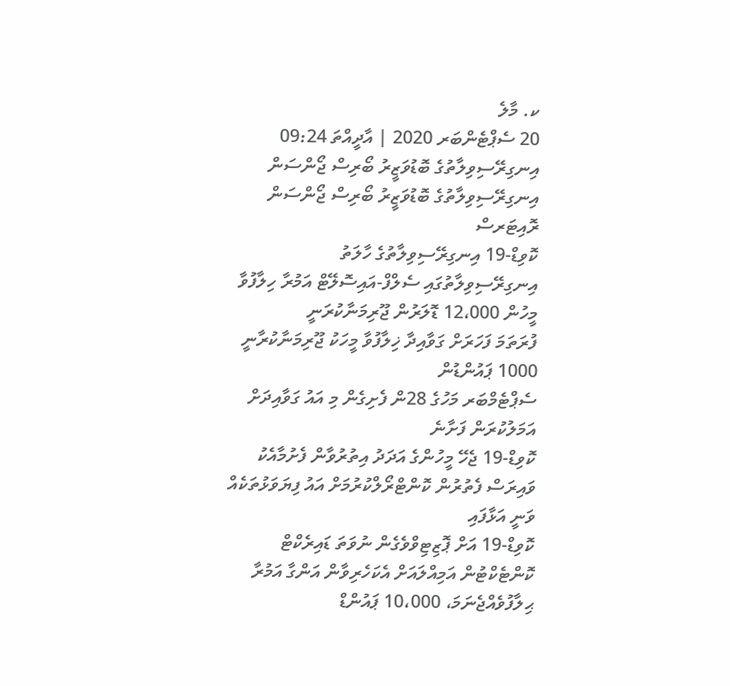ކ. މާލެ
20 ސެޕްޓެންބަރ 2020 | އާދީއްތަ 09:24
އިނގިރޭސިވިލާތުގެ ބޮޑުވަޒީރު ބޯރިސް ޖޯންސަން
އިނގިރޭސިވިލާތުގެ ބޮޑުވަޒީރު ބޯރިސް ޖޯންސަން
ރޮއިޓަރސް
ކޮވިޑް-19 އިނގިރޭސިވިލާތުގެ ހާލަތު
އިނގިރޭސިވިލާތުގައި ސެލްފް-އައިސޮލޭޓް އަމުރާ ހިލާފުވާ މީހުން 12،000 ޑޮލަރުން ޖޫރިމަނާކުރަނީ
ފުރަތަމަ ފަހަރަށް ގަވާއިދާ ޚިލާފުވާ މީހަކު ޖޫރިމަނާކުރާނީ 1000 ޕައުންޑުން
ސެޕްޓެމްބަރ މަހުގެ 28ން ފެށިގެން މި އައު ގަވާއިދަށް އަމަލުކުރަން ފަށާނެ
ކޮވިޑް-19 ޖެހޭ މީހުންގެ އަދަދު އިތުރުވާން ފެށުމާއެކު ވައިރަސް ފެތުރުން ކޮންޓްރޯލްކުރުމަށް އައު ފިޔަވަޅުތަކެއް ވަނީ އަޅާފައި
ކޮވިޑް-19 އަށް ޕޮޒިޓިވްވެގެން ނުވަތަ ޑައިރެކްޓް ކޮންޓެކްޓުން އަމިއްލައަށް އެކަހެރިވާން އަންގާ އަމުރާ ޙިލާފުވެއްޖެނަމަ، 10،000 ޕައުންޑް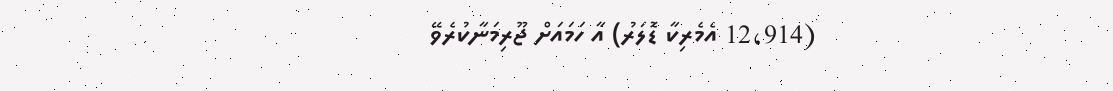(12،914 އެމެރިކާ ޑޮލަރު) އާ ހަމައަށް ޖޫރިމަނާކުރެވޭ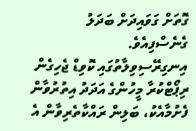ގޮތަށް ގަވައިދަށް ބަދަލު ގެނެސްފިއެވެ.
އިނގިރޭސިވިލާތުގައި ކޮވިޑް ޖެހިގެން ރިޕޯޓްކުރާ މީހުންގެ އަދަދު އިތުރުވާން ފެށުމާއެކު، ބަލިން ރައްކާތެރިވާން އެ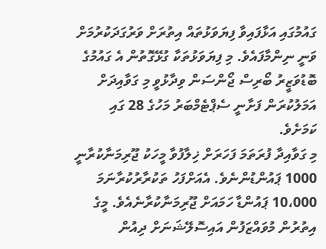ގައުމުގައި އަޅާފައިވާ ފިޔަވަޅުތައް އިތުރަށް ވަރުގަދަކުރުމަށް ވަނީ ނިންމާފައެވެ. މި ފިޔަވަޅުތަކާ ގުޅޭގޮތުން އެ ގައުމުގެ ބޮޑުވަޒީރު ބޯރިސް ޖޯންސަން ވިދާޅުވީ މި ގަވާއިދަށް އަމަލުކުރަން ފަށާނީ ސެޕްޓެމްބަރު މަހުގެ 28 ގައި ކަމަށެވެ.
މި ގަވާއިދާ ފުރަތަމަ ފަހަރަށް ޚިލާފުވާ މީހަކު ޖޫރިމަނާކުރާނީ 1000 ޕައުންޑުންނެވެ. އެއަށްފަހު ތަކުރާރުކުރާނަމަ 10،000 ޕައުންޑާ ހަމައަށް ޖޫރިމަނާކުރާނެއެވެ. މީގެ އިތުރުން މުވައްޒަފުން އައިސޮލޭޝަނަށް ދިއުން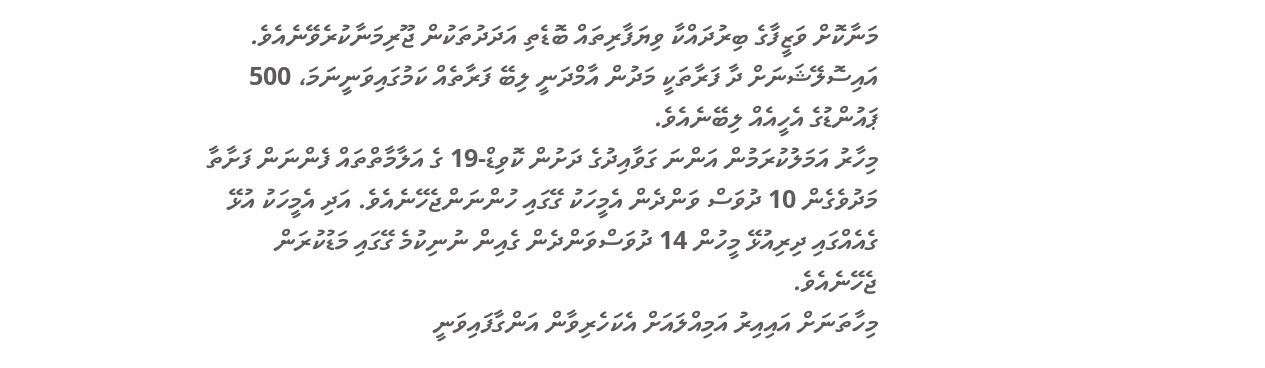މަނާކޮށް ވަޒީފާގެ ބިރުދައްކާ ވިޔަފާރިތައް ބޮޑެތި އަދަދުތަކުން ޖޫރިމަނާކުރެވޭނެއެވެ. އައިސޮލޭޝަނަށް ދާ ފަރާތަކީ މަދުން އާމްދަނީ ލިބޭ ފަރާތެއް ކަމުގައިވަނީނަމަ، 500 ޕައުންޑުގެ އެހީއެއް ލިބޭނެއެވެ.
މިހާރު އަމަލުކުރަމުން އަންނަ ގަވާއިދުގެ ދަށުން ކޮވިޑް-19 ގެ އަލާމާތްތައް ފެންނަން ފަށާތާ މަދުވެގެން 10 ދުވަސް ވަންދެން އެމީހަކު ގޭގައި ހުންނަންޖެހޭނެއެވެ. އަދި އެމީހަކު އުޅޭ ގެއެއްގައި ދިރިއުޅޭ މީހުން 14 ދުވަސްވަންދެން ގެއިން ނުނިކުމެ ގޭގައި މަޑުކުރަން ޖެހޭނެއެވެ.
މިހާތަނަށް އައިއިރު އަމިއްލައަށް އެކަހެރިވާން އަންގާފައިވަނީ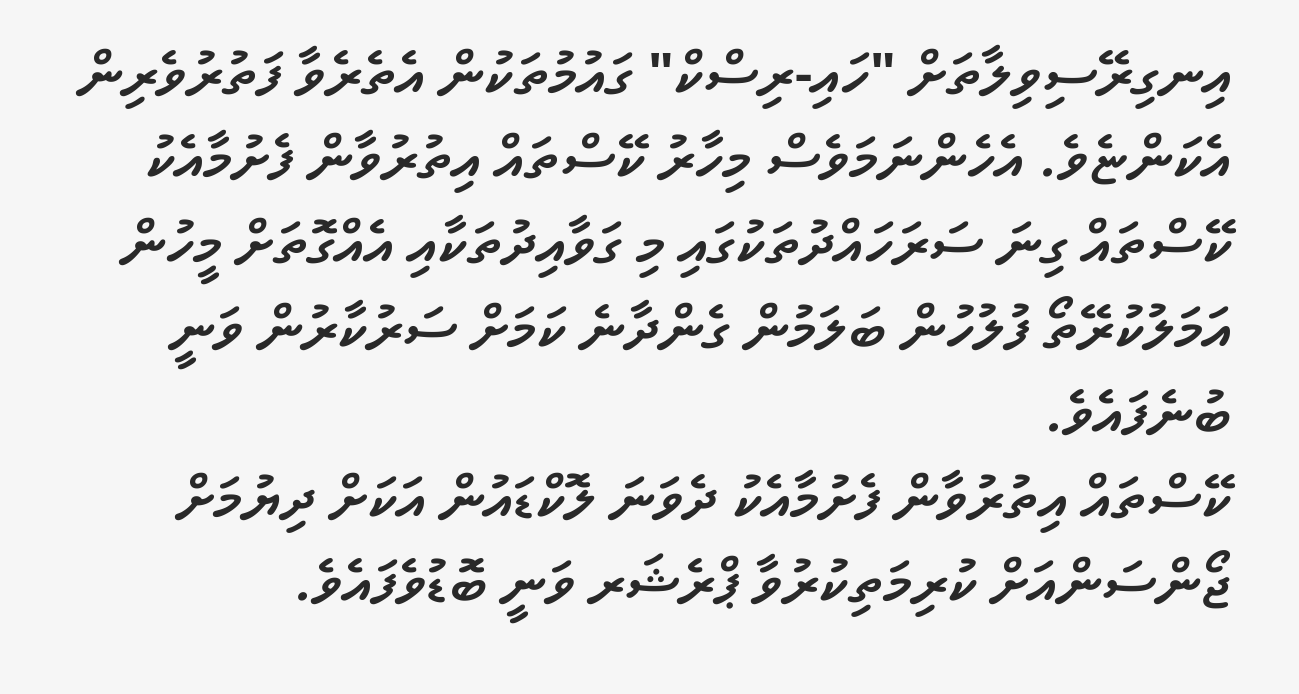އިނގިރޭސިވިލާތަށް "ހައި-ރިސްކް" ގައުމުތަކުން އެތެރެވާ ފަތުރުވެރިން އެކަންޏެވެ. އެހެންނަމަވެސް މިހާރު ކޭސްތައް އިތުރުވާން ފެށުމާއެކު ކޭސްތައް ގިނަ ސަރަހައްދުތަކުގައި މި ގަވާއިދުތަކާއި އެއްގޮތަށް މީހުން އަމަލުކުރޭތޯ ފުލުހުން ބަލަމުން ގެންދާނެ ކަމަށް ސަރުކާރުން ވަނީ ބުނެފައެވެ.
ކޭސްތައް އިތުރުވާން ފެށުމާއެކު ދެވަނަ ލޮކްޑައުން އަކަށް ދިޔުމަށް ޖޯންސަންއަށް ކުރިމަތިކުރުވާ ޕްރެޝަރ ވަނީ ބޮޑުވެފައެވެ.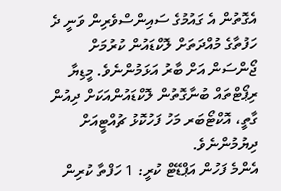އެގޮތުން އެ ގައުމުގެ ސައިންސްވެރިން ވަނީ ދެ ހަފުތާގެ މުއްދަތަށް ލޮކްޑައުން ކުރުމަށް ޖޯންސަން އަށް ބާރު އަޅަމުންނެވެ. މީޑިޔާ ރިޕޯޓްތައް ބުނާގޮތުން ލޮކްޑައުންއަކަށް ދިއުން ގާތީ، އޮކްޓޯބަރ މަހު ފަހުކޮޅު ޗުއްޓީއަށް ދިޔުމުންނެވެ.
އެންމެ ފަހުން އަޕްޑޭޓް ކުރީ: 1 ހަފްތާ ކުރިން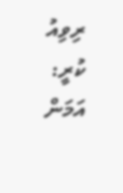ރިވިއު ކުރީ: އަމަން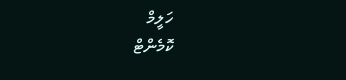ހަލީމް
ކޮމެންޓް